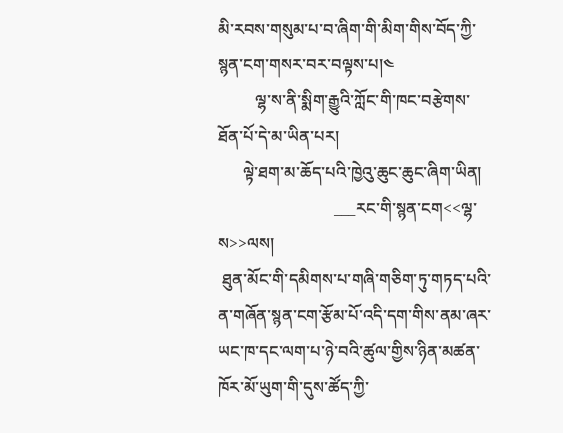མི་རབས་གསུམ་པ་བ་ཞིག་གི་མིག་གིས་བོད་ཀྱི་སྙན་ངག་གསར་བར་བལྟས་པ།༤
         ལྷ་ས་ནི་སྨིག་རྒྱུའི་ཀློང་གི་ཁང་བརྩེགས་ཐོན་པོ་དེ་མ་ཡིན་པར།
      ལྟེ་ཐག་མ་ཆོད་པའི་ཁྱེའུ་ཆུང་ཆུང་ཞིག་ཡིན།
                            ___རང་གི་སྙན་ངག<<ལྷ་ས>>ལས།
 ཐུན་མོང་གི་དམིགས་པ་གཞི་གཅིག་ཏུ་གཏད་པའི་ན་གཞོན་སྙན་ངག་རྩོམ་པོ་འདི་དག་གིས་ནམ་ཞར་ཡང་ཁ་དང་ལག་པ་ཉེ་བའི་ཚུལ་གྱིས་ཉིན་མཚན་ཁོར་མོ་ཡུག་གི་དུས་ཚོད་ཀྱི་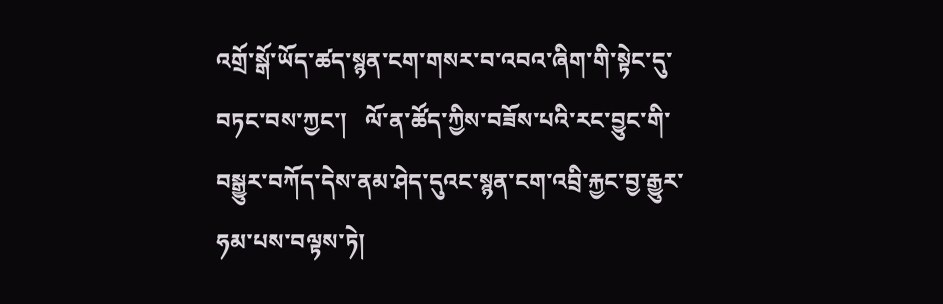འགྲོ་སྒོ་ཡོད་ཚད་སྙན་ངག་གསར་བ་འབའ་ཞིག་གི་སྟེང་དུ་བཏང་བས་ཀྱང་།   ལོ་ན་ཚོད་ཀྱིས་བཟོས་པའི་རང་བྱུང་གི་བསྒྱུར་བཀོད་དེས་ནམ་ཤེད་དུའང་སྙན་ངག་འབྲི་རྐྱང་བྱ་རྒྱུར་ཧམ་པས་བལྟས་ཏེ།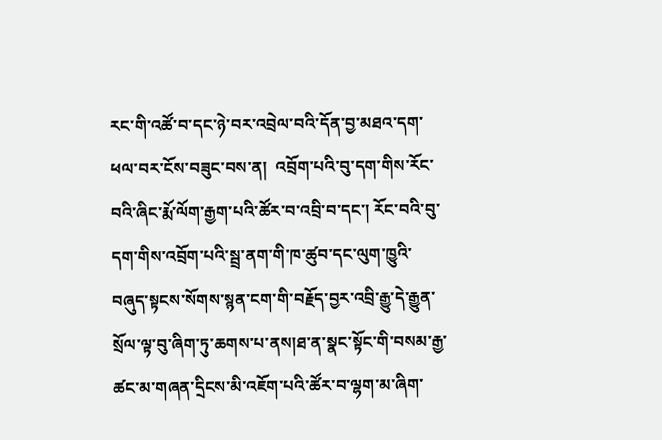རང་གི་འཚོ་བ་དང་ཉེ་བར་འབྲེལ་བའི་དོན་བྱ་མཐའ་དག་ཕལ་བར་ངོས་བཟུང་བས་ན།  འབྲོག་པའི་བུ་དག་གིས་རོང་བའི་ཞིང་རྨོ་ལོག་རྒྱག་པའི་ཚོར་བ་འབྲི་བ་དང་། རོང་བའི་བུ་དག་གིས་འབྲོག་པའི་སྦྲ་ནག་གི་ཁ་ཚུབ་དང་ལུག་ཁྱུའི་བཞུད་སྟངས་སོགས་སྙན་ངག་གི་བརྗོད་བྱར་འབྲི་རྒྱུ་དེ་རྒྱུན་སྲོལ་ལྟ་བུ་ཞིག་ཏུ་ཆགས་པ་ནས།ཐ་ན་སྣང་སྟོང་གི་བསམ་རྒྱ་ཚང་མ་གཞན་དྲིངས་མི་འཇོག་པའི་ཚོར་བ་ལྷག་མ་ཞིག་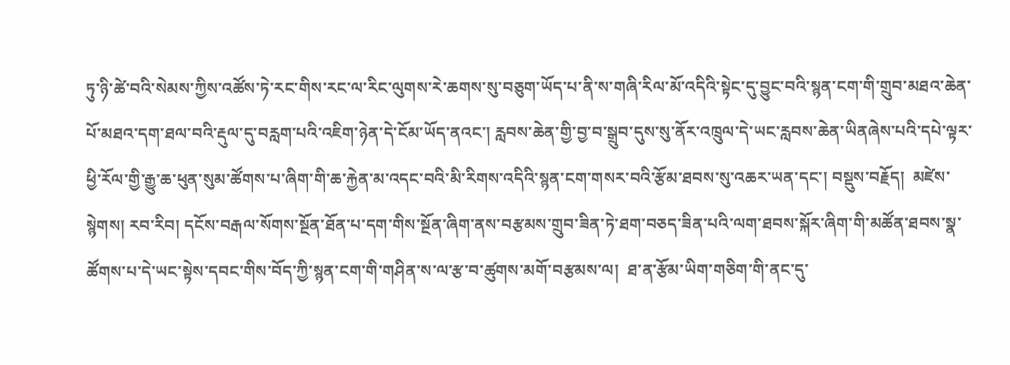ཏུ་ཉི་ཚེ་བའི་སེམས་ཀྱིས་འཚོས་ཏེ་རང་གིས་རང་ལ་རིང་ལུགས་རེ་ཆགས་སུ་བཅུག་ཡོད་པ་ནི་ས་གཞི་རིལ་མོ་འདིའི་སྟེང་དུ་བྱུང་བའི་སྙན་ངག་གི་གྲུབ་མཐའ་ཆེན་པོ་མཐའ་དག་ཐལ་བའི་རྡུལ་དུ་བརླག་པའི་འཇིག་ཉེན་དེ་ངོམ་ཡོད་ནའང་། རླབས་ཆེན་གྱི་བྱ་བ་སྒྲུབ་དུས་སུ་ནོར་འཁྲུལ་དེ་ཡང་རླབས་ཆེན་ཡིནཞེས་པའི་དཔེ་ལྟར་ཕྱི་རོལ་གྱི་རྒྱུ་ཆ་ཕུན་སུམ་ཚོགས་པ་ཞིག་གི་ཆ་རྐྱེན་མ་འདང་བའི་མི་རིགས་འདིའི་སྙན་ངག་གསར་བའི་རྩོམ་ཐབས་སུ་འཆར་ཡན་དང་། བསྡུས་བརྗོད།  མཛེས་སྙེགས། རབ་རིབ། དངོས་བརྒལ་སོགས་སྔོན་ཐོན་པ་དག་གིས་སྔོན་ཞིག་ནས་བརྩམས་གྲུབ་ཟིན་ཏེ་ཐག་བཅད་ཟིན་པའི་ལག་ཐབས་སྐོར་ཞིག་གི་མཚོན་ཐབས་སྣ་ཚོགས་པ་དེ་ཡང་སྟེས་དབང་གིས་བོད་ཀྱི་སྙན་ངག་གི་གཤིན་ས་ལ་རྩ་བ་ཚུགས་མགོ་བརྩམས་ལ།  ཐ་ན་རྩོམ་ཡིག་གཅིག་གི་ནང་དུ་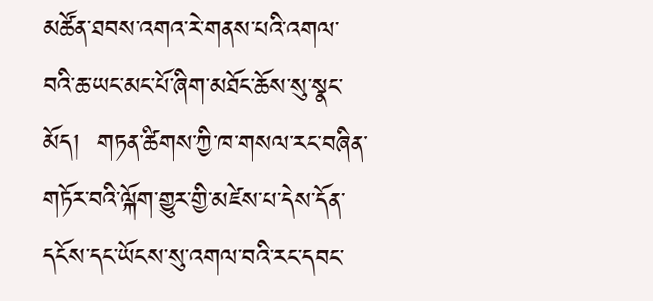མཚོན་ཐབས་འགའ་རེ་གནས་པའི་འགལ་བའི་ཆ་ཡང་མང་པོ་ཞིག་མཐོང་ཆོས་སུ་སྣང་མོད།  གཏན་ཚིགས་ཀྱི་ཁ་གསལ་རང་བཞིན་གཏོར་བའི་ལྐོག་གྱུར་གྱི་མཛེས་པ་དེས་དོན་དངོས་དང་ཡོངས་སུ་འགལ་བའི་རང་དབང་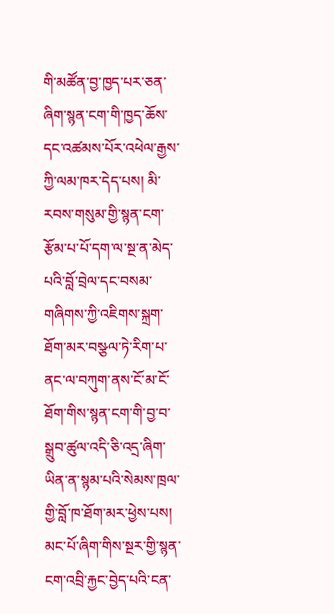གི་མཚོན་བྱ་ཁྱད་པར་ཅན་ཞིག་སྙན་ངག་གི་ཁྱད་ཆོས་དང་འཚམས་པོར་འཕེལ་རྒྱས་ཀྱི་ལམ་ཁར་དེད་པས། མི་རབས་གསུམ་གྱི་སྙན་ངག་རྩོམ་པ་པོ་དག་ལ་སྔ་ན་མེད་པའི་བློ་བྲེལ་དང་བསམ་གཞིགས་ཀྱི་འཇིགས་སྐྲག་ཐོག་མར་བསྩལ་ཏེ་རིག་པ་ནང་ལ་བཀུག་ནས་ངོ་མ་ངོ་ཐོག་གིས་སྙན་ངག་གི་བྱ་བ་སྒྲུབ་ཚུལ་འདི་ཅི་འདྲ་ཞིག་ཡིན་ན་སྙམ་པའི་སེམས་ཁྲལ་གྱི་བློ་ཁ་ཐོག་མར་ཕྱེས་པས། མང་པོ་ཞིག་གིས་སྔར་གྱི་སྙན་ངག་འབྲི་རྐྱང་བྱེད་པའི་ངན་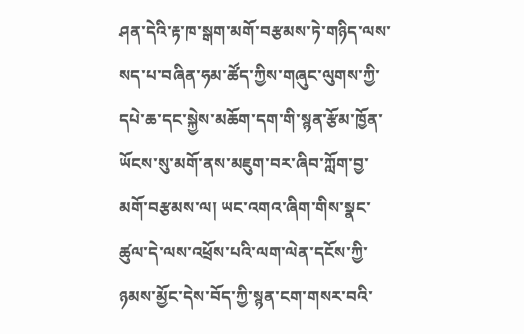ཤན་དེའི་རྟ་ཁ་སྒག་མགོ་བརྩམས་ཏེ་གཉིད་ལས་སད་པ་བཞིན་ཧམ་ཚོད་ཀྱིས་གཞུང་ལུགས་ཀྱི་དཔེ་ཆ་དང་སྐྱེས་མཆོག་དག་གི་སྙན་རྩོམ་ཁྱོན་ཡོངས་སུ་མགོ་ནས་མཇུག་བར་ཞིབ་ཀློག་བྱ་མགོ་བརྩམས་ལ། ཡང་འགའ་ཞིག་གིས་སྣང་ཚུལ་དེ་ལས་འཕྲོས་པའི་ལག་ལེན་དངོས་ཀྱི་ཉམས་མྱོང་དེས་བོད་ཀྱི་སྙན་ངག་གསར་བའི་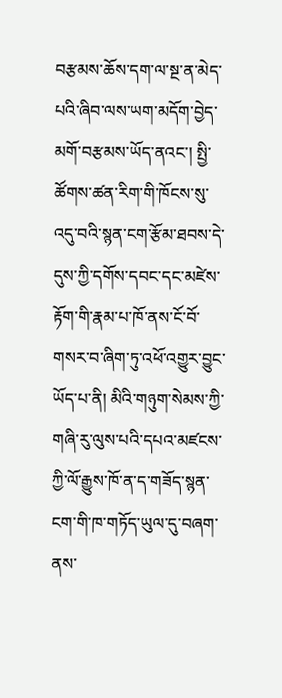བརྩམས་ཆོས་དག་ལ་སྔ་ན་མེད་པའི་ཞིབ་ལས་ཡག་མདོག་བྱེད་མགོ་བརྩམས་ཡོད་ནའང་། སྤྱི་ཚོགས་ཚན་རིག་གི་ཁོངས་སུ་འདུ་བའི་སྙན་ངག་རྩོམ་ཐབས་དེ་དུས་ཀྱི་དགོས་དབང་དང་མཛེས་རྟོག་གི་རྣམ་པ་ཁོ་ནས་ངོ་བོ་གསར་བ་ཞིག་ཏུ་འཕོ་འགྱུར་བྱུང་ཡོད་པ་ནི། མིའི་གཉུག་སེམས་ཀྱི་གཞི་རུ་ལུས་པའི་དཔའ་མཛངས་ཀྱི་ལོ་རྒྱུས་ཁོ་ན་ད་གཟོད་སྙན་ངག་གི་ཁ་གཏོད་ཡུལ་དུ་བཞག་ནས་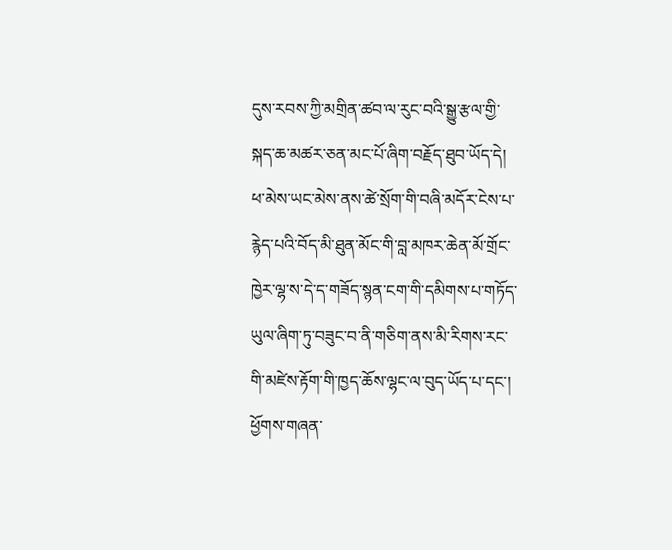དུས་རབས་ཀྱི་མགྲིན་ཚབ་ལ་རུང་བའི་སྒྱུ་རྩལ་གྱི་སྐད་ཆ་མཚར་ཅན་མང་པོ་ཞིག་བརྗོད་ཐུབ་ཡོད་དེ། ཕ་མེས་ཡང་མེས་ནས་ཚེ་སྲོག་གི་བཞི་མདོར་ངེས་པ་རྙེད་པའི་བོད་མི་ཐུན་མོང་གི་བླ་མཁར་ཆེན་མོ་གྲོང་ཁྱེར་ལྷ་ས་དེ་ད་གཟོད་སྙན་ངག་གི་དམིགས་པ་གཏོད་ཡུལ་ཞིག་ཏུ་བཟུང་བ་ནི་གཅིག་ནས་མི་རིགས་རང་གི་མཛེས་རྟོག་གི་ཁྱད་ཆོས་ལྷང་ལ་བུད་ཡོད་པ་དང་།  ཕྱོགས་གཞན་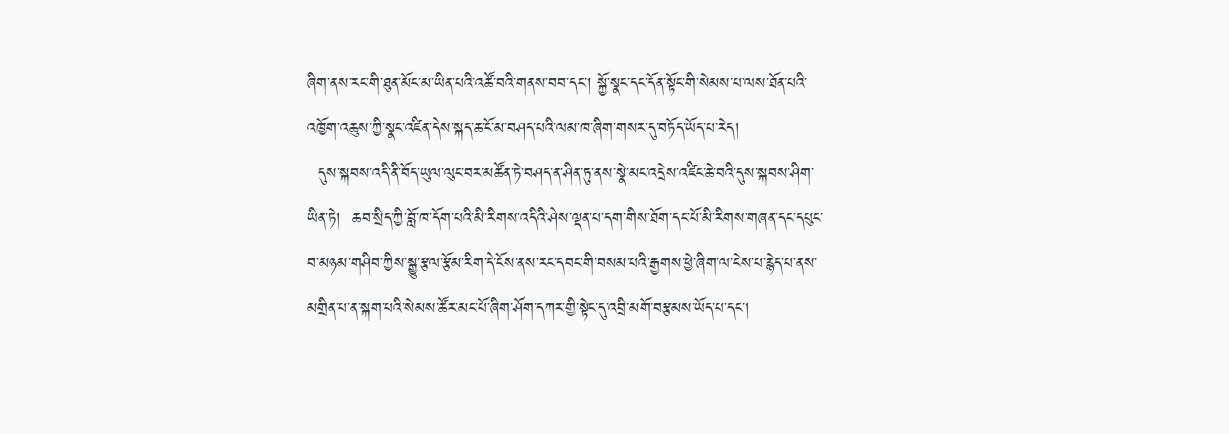ཞིག་ནས་རང་གི་ཐུན་མོང་མ་ཡིན་པའི་འཚོ་བའི་གནས་བབ་དང་། སྐྱོ་སྣང་དང་དོན་སྟོང་གི་སེམས་པ་ལས་ཐོན་པའི་འཁྱོག་འཆུས་ཀྱི་སྣང་འཛིན་དེས་སྐད་ཆ་ངོ་མ་བཤད་པའི་ལམ་ཁ་ཞིག་གསར་དུ་བཏོད་ཡོད་པ་རེད།
  དུས་སྐབས་འདི་ནི་བོད་ཡུལ་ལུང་བར་མཚོན་ཏེ་བཤད་ན་ཤིན་ཏུ་ནས་སྣེ་མང་འདྲེས་འཛིང་ཆེ་བའི་དུས་སྐབས་ཤིག་ཡིན་ཏེ།  ཆབ་སྲིད་ཀྱི་བློ་ཁ་དོག་པའི་མི་རིགས་འདིའི་ཤེས་ལྡན་པ་དག་གིས་ཐོག་དང་པོ་མི་རིགས་གཞན་དང་དཔུང་བ་མཉམ་གཤིབ་ཀྱིས་སྒྱུ་རྩལ་རྩོམ་རིག་དེ་ངོས་ནས་རང་དབང་གི་བསམ་པའི་རྒྱགས་ཕྱེ་ཞིག་ལ་ངེས་པ་རྙེད་པ་ནས་མགྲིན་པ་ན་སྐག་པའི་སེམས་ཚོར་མང་པོ་ཞིག་ཤོག་དཀར་གྱི་སྟེང་དུ་འབྲི་མགོ་བརྩམས་ཡོད་པ་དང་།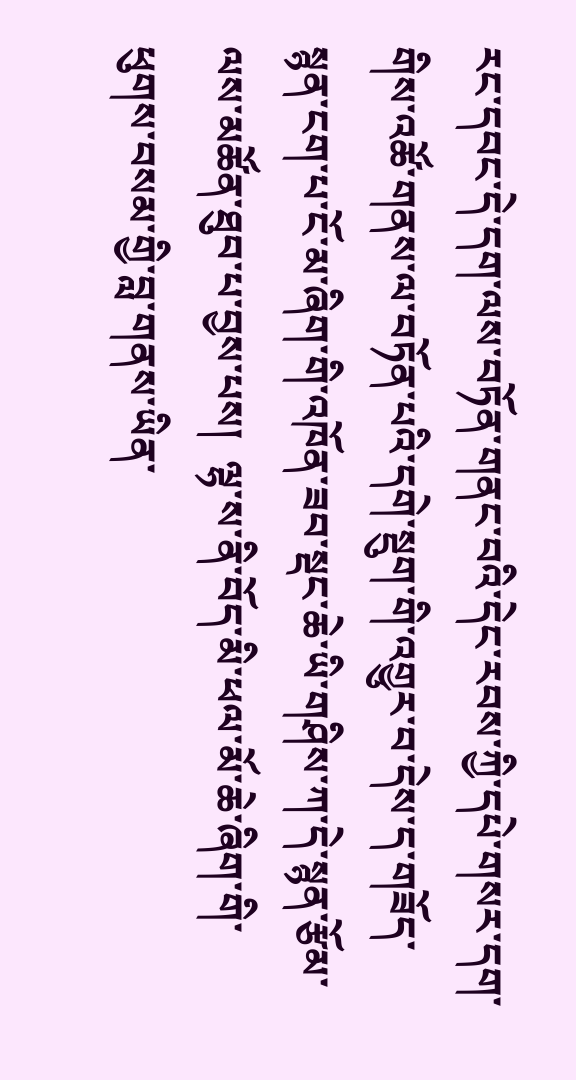རང་དབང་དེ་དག་ལས་བཏོན་གནང་བའི་དེང་རབས་ཀྱི་དཔེ་གསར་དག་གིས་འཚོ་གནས་ལ་བཏོན་པའི་དགེ་སྡུག་གི་འགྱུར་བ་དེས་ད་གཟོད་སྙན་ངག་པ་ངོ་མ་ཞིག་གི་འཁོན་ཟབ་སྡང་ཆེ་ཡི་གཤིས་ཀ་དེ་སྙན་རྩོམ་ལས་མཚོན་ཐུབ་པ་བྱས་པས།  ལྷ་ས་ནི་བོད་མི་ཕལ་མོ་ཆེ་ཞིག་གི་ཕུགས་བསམ་གྱི་བླ་གནས་ཡིན་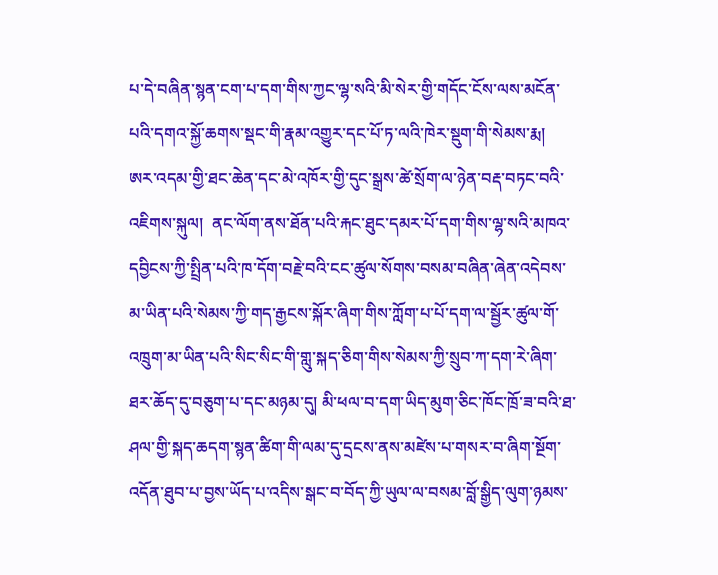པ་དེ་བཞིན་སྙན་ངག་པ་དག་གིས་ཀྱང་ལྷ་སའི་མི་སེར་གྱི་གདོང་ངོས་ལས་མངོན་པའི་དགའ་སྐྱོ་ཆགས་སྡང་གི་རྣམ་འགྱུར་དང་པོ་ཏ་ལའི་ཁེར་སྡུག་གི་སེམས་རྨ། ཨར་འདམ་གྱི་ཐང་ཆེན་དང་མེ་འཁོར་གྱི་དུང་སྒྲས་ཚེ་སྲོག་ལ་ཉེན་བརྡ་བཏང་བའི་འཇིགས་སྐུལ།  ནང་ལོག་ནས་ཐོན་པའི་རྐང་ཐུང་དམར་པོ་དག་གིས་ལྷ་སའི་མཁའ་དབྱིངས་ཀྱི་སྤྲིན་པའི་ཁ་དོག་བརྗེ་བའི་ངང་ཚུལ་སོགས་བསམ་བཞིན་ཞེན་འདེབས་མ་ཡིན་པའི་སེམས་ཀྱི་གད་རྒྱངས་སྐོར་ཞིག་གིས་ཀློག་པ་པོ་དག་ལ་སྦྱོར་ཚུལ་གོ་འཁྲུག་མ་ཡིན་པའི་སིང་སིང་གི་གླུ་སྐད་ཅིག་གིས་སེམས་ཀྱི་སྲུབ་ཀ་དག་རེ་ཞིག་ཐར་ཆོད་དུ་བཅུག་པ་དང་མཉམ་དུ། མི་ཕལ་བ་དག་ཡིད་མུག་ཅིང་ཁོང་ཁྲོ་ཟ་བའི་ཐ་ཤལ་གྱི་སྐད་ཆདག་སྙན་ཚིག་གི་ལམ་དུ་དྲངས་ནས་མཛེས་པ་གསར་བ་ཞིག་སྔོག་འདོན་ཐུབ་པ་བྱས་ཡོད་པ་འདིས་སྒང་བ་བོད་ཀྱི་ཡུལ་ལ་བསམ་བློ་སྒྱིད་ལུག་ཉམས་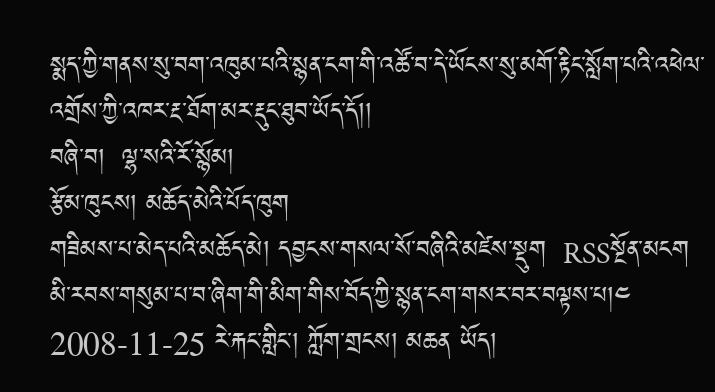སྨད་ཀྱི་གནས་སུ་བག་འཁུམ་པའི་སྙན་ངག་གི་འཚོ་བ་དེ་ཡོངས་སུ་མགོ་རྟིང་སློག་པའི་འཕེལ་འགྲོས་ཀྱི་འཁར་རྔ་ཐོག་མར་རྡུང་ཐུབ་ཡོད་དོ།།
བཞི་བ།  ལྷ་སའི་རོ་སྙོམ།
རྩོམ་ཁུངས། མཆོད་མེའི་པོད་ཁུག
གཟིམས་པ་མེད་པའི་མཆོད་མེ། དབྱངས་གསལ་སོ་བཞིའི་མཛེས་སྡུག  RSSསྔོན་མངག
མི་རབས་གསུམ་པ་བ་ཞིག་གི་མིག་གིས་བོད་ཀྱི་སྙན་ངག་གསར་བར་བལྟས་པ།༤
2008-11-25 རེ་རྐང་གླིང་། ཀློག་གྲངས། མཆན ཡོད།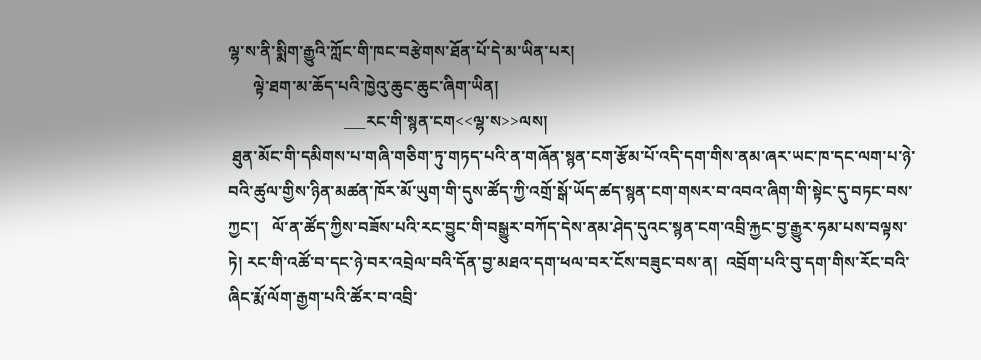ལྷ་ས་ནི་སྨིག་རྒྱུའི་ཀློང་གི་ཁང་བརྩེགས་ཐོན་པོ་དེ་མ་ཡིན་པར།
      ལྟེ་ཐག་མ་ཆོད་པའི་ཁྱེའུ་ཆུང་ཆུང་ཞིག་ཡིན།
                            ___རང་གི་སྙན་ངག<<ལྷ་ས>>ལས།
 ཐུན་མོང་གི་དམིགས་པ་གཞི་གཅིག་ཏུ་གཏད་པའི་ན་གཞོན་སྙན་ངག་རྩོམ་པོ་འདི་དག་གིས་ནམ་ཞར་ཡང་ཁ་དང་ལག་པ་ཉེ་བའི་ཚུལ་གྱིས་ཉིན་མཚན་ཁོར་མོ་ཡུག་གི་དུས་ཚོད་ཀྱི་འགྲོ་སྒོ་ཡོད་ཚད་སྙན་ངག་གསར་བ་འབའ་ཞིག་གི་སྟེང་དུ་བཏང་བས་ཀྱང་།   ལོ་ན་ཚོད་ཀྱིས་བཟོས་པའི་རང་བྱུང་གི་བསྒྱུར་བཀོད་དེས་ནམ་ཤེད་དུའང་སྙན་ངག་འབྲི་རྐྱང་བྱ་རྒྱུར་ཧམ་པས་བལྟས་ཏེ། རང་གི་འཚོ་བ་དང་ཉེ་བར་འབྲེལ་བའི་དོན་བྱ་མཐའ་དག་ཕལ་བར་ངོས་བཟུང་བས་ན།  འབྲོག་པའི་བུ་དག་གིས་རོང་བའི་ཞིང་རྨོ་ལོག་རྒྱག་པའི་ཚོར་བ་འབྲི་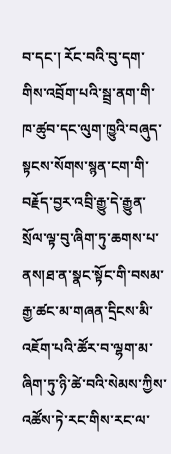བ་དང་། རོང་བའི་བུ་དག་གིས་འབྲོག་པའི་སྦྲ་ནག་གི་ཁ་ཚུབ་དང་ལུག་ཁྱུའི་བཞུད་སྟངས་སོགས་སྙན་ངག་གི་བརྗོད་བྱར་འབྲི་རྒྱུ་དེ་རྒྱུན་སྲོལ་ལྟ་བུ་ཞིག་ཏུ་ཆགས་པ་ནས།ཐ་ན་སྣང་སྟོང་གི་བསམ་རྒྱ་ཚང་མ་གཞན་དྲིངས་མི་འཇོག་པའི་ཚོར་བ་ལྷག་མ་ཞིག་ཏུ་ཉི་ཚེ་བའི་སེམས་ཀྱིས་འཚོས་ཏེ་རང་གིས་རང་ལ་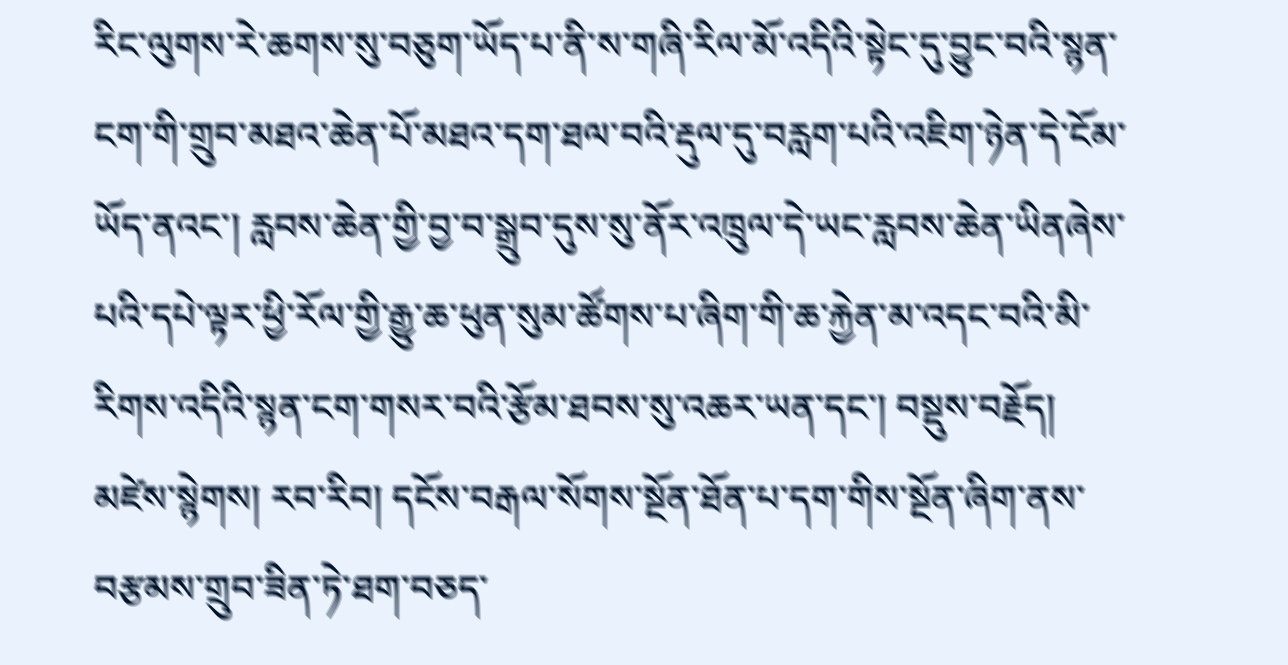རིང་ལུགས་རེ་ཆགས་སུ་བཅུག་ཡོད་པ་ནི་ས་གཞི་རིལ་མོ་འདིའི་སྟེང་དུ་བྱུང་བའི་སྙན་ངག་གི་གྲུབ་མཐའ་ཆེན་པོ་མཐའ་དག་ཐལ་བའི་རྡུལ་དུ་བརླག་པའི་འཇིག་ཉེན་དེ་ངོམ་ཡོད་ནའང་། རླབས་ཆེན་གྱི་བྱ་བ་སྒྲུབ་དུས་སུ་ནོར་འཁྲུལ་དེ་ཡང་རླབས་ཆེན་ཡིནཞེས་པའི་དཔེ་ལྟར་ཕྱི་རོལ་གྱི་རྒྱུ་ཆ་ཕུན་སུམ་ཚོགས་པ་ཞིག་གི་ཆ་རྐྱེན་མ་འདང་བའི་མི་རིགས་འདིའི་སྙན་ངག་གསར་བའི་རྩོམ་ཐབས་སུ་འཆར་ཡན་དང་། བསྡུས་བརྗོད།  མཛེས་སྙེགས། རབ་རིབ། དངོས་བརྒལ་སོགས་སྔོན་ཐོན་པ་དག་གིས་སྔོན་ཞིག་ནས་བརྩམས་གྲུབ་ཟིན་ཏེ་ཐག་བཅད་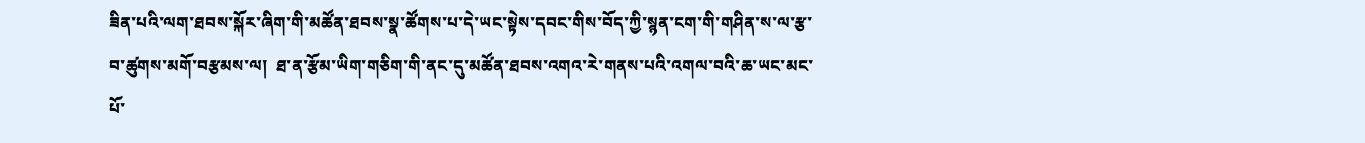ཟིན་པའི་ལག་ཐབས་སྐོར་ཞིག་གི་མཚོན་ཐབས་སྣ་ཚོགས་པ་དེ་ཡང་སྟེས་དབང་གིས་བོད་ཀྱི་སྙན་ངག་གི་གཤིན་ས་ལ་རྩ་བ་ཚུགས་མགོ་བརྩམས་ལ།  ཐ་ན་རྩོམ་ཡིག་གཅིག་གི་ནང་དུ་མཚོན་ཐབས་འགའ་རེ་གནས་པའི་འགལ་བའི་ཆ་ཡང་མང་པོ་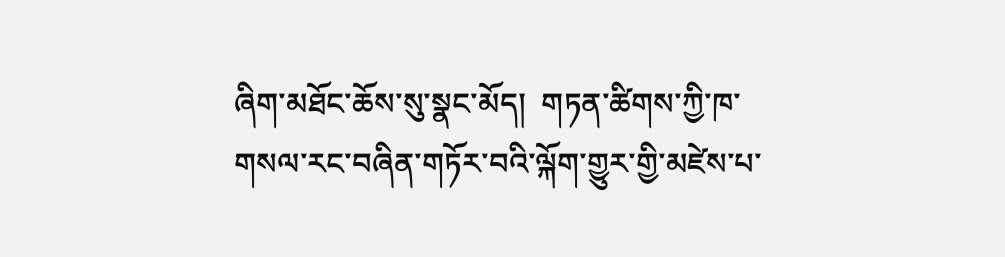ཞིག་མཐོང་ཆོས་སུ་སྣང་མོད།  གཏན་ཚིགས་ཀྱི་ཁ་གསལ་རང་བཞིན་གཏོར་བའི་ལྐོག་གྱུར་གྱི་མཛེས་པ་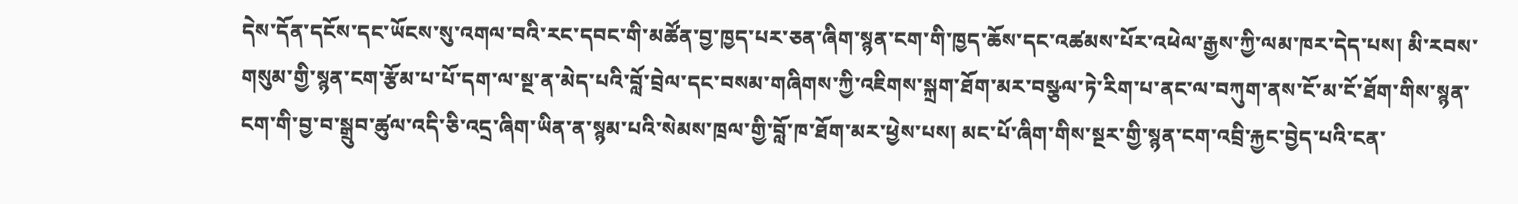དེས་དོན་དངོས་དང་ཡོངས་སུ་འགལ་བའི་རང་དབང་གི་མཚོན་བྱ་ཁྱད་པར་ཅན་ཞིག་སྙན་ངག་གི་ཁྱད་ཆོས་དང་འཚམས་པོར་འཕེལ་རྒྱས་ཀྱི་ལམ་ཁར་དེད་པས། མི་རབས་གསུམ་གྱི་སྙན་ངག་རྩོམ་པ་པོ་དག་ལ་སྔ་ན་མེད་པའི་བློ་བྲེལ་དང་བསམ་གཞིགས་ཀྱི་འཇིགས་སྐྲག་ཐོག་མར་བསྩལ་ཏེ་རིག་པ་ནང་ལ་བཀུག་ནས་ངོ་མ་ངོ་ཐོག་གིས་སྙན་ངག་གི་བྱ་བ་སྒྲུབ་ཚུལ་འདི་ཅི་འདྲ་ཞིག་ཡིན་ན་སྙམ་པའི་སེམས་ཁྲལ་གྱི་བློ་ཁ་ཐོག་མར་ཕྱེས་པས། མང་པོ་ཞིག་གིས་སྔར་གྱི་སྙན་ངག་འབྲི་རྐྱང་བྱེད་པའི་ངན་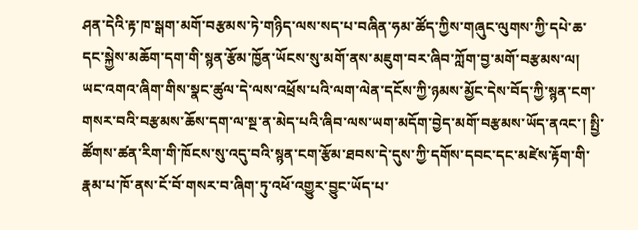ཤན་དེའི་རྟ་ཁ་སྒག་མགོ་བརྩམས་ཏེ་གཉིད་ལས་སད་པ་བཞིན་ཧམ་ཚོད་ཀྱིས་གཞུང་ལུགས་ཀྱི་དཔེ་ཆ་དང་སྐྱེས་མཆོག་དག་གི་སྙན་རྩོམ་ཁྱོན་ཡོངས་སུ་མགོ་ནས་མཇུག་བར་ཞིབ་ཀློག་བྱ་མགོ་བརྩམས་ལ། ཡང་འགའ་ཞིག་གིས་སྣང་ཚུལ་དེ་ལས་འཕྲོས་པའི་ལག་ལེན་དངོས་ཀྱི་ཉམས་མྱོང་དེས་བོད་ཀྱི་སྙན་ངག་གསར་བའི་བརྩམས་ཆོས་དག་ལ་སྔ་ན་མེད་པའི་ཞིབ་ལས་ཡག་མདོག་བྱེད་མགོ་བརྩམས་ཡོད་ནའང་། སྤྱི་ཚོགས་ཚན་རིག་གི་ཁོངས་སུ་འདུ་བའི་སྙན་ངག་རྩོམ་ཐབས་དེ་དུས་ཀྱི་དགོས་དབང་དང་མཛེས་རྟོག་གི་རྣམ་པ་ཁོ་ནས་ངོ་བོ་གསར་བ་ཞིག་ཏུ་འཕོ་འགྱུར་བྱུང་ཡོད་པ་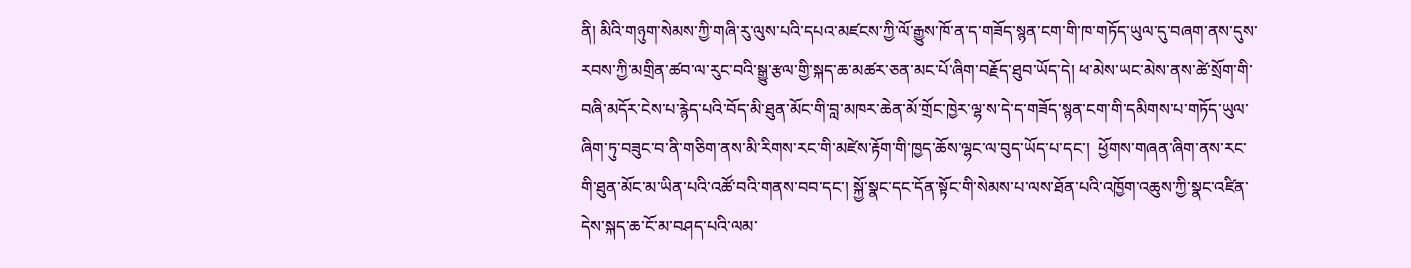ནི། མིའི་གཉུག་སེམས་ཀྱི་གཞི་རུ་ལུས་པའི་དཔའ་མཛངས་ཀྱི་ལོ་རྒྱུས་ཁོ་ན་ད་གཟོད་སྙན་ངག་གི་ཁ་གཏོད་ཡུལ་དུ་བཞག་ནས་དུས་རབས་ཀྱི་མགྲིན་ཚབ་ལ་རུང་བའི་སྒྱུ་རྩལ་གྱི་སྐད་ཆ་མཚར་ཅན་མང་པོ་ཞིག་བརྗོད་ཐུབ་ཡོད་དེ། ཕ་མེས་ཡང་མེས་ནས་ཚེ་སྲོག་གི་བཞི་མདོར་ངེས་པ་རྙེད་པའི་བོད་མི་ཐུན་མོང་གི་བླ་མཁར་ཆེན་མོ་གྲོང་ཁྱེར་ལྷ་ས་དེ་ད་གཟོད་སྙན་ངག་གི་དམིགས་པ་གཏོད་ཡུལ་ཞིག་ཏུ་བཟུང་བ་ནི་གཅིག་ནས་མི་རིགས་རང་གི་མཛེས་རྟོག་གི་ཁྱད་ཆོས་ལྷང་ལ་བུད་ཡོད་པ་དང་།  ཕྱོགས་གཞན་ཞིག་ནས་རང་གི་ཐུན་མོང་མ་ཡིན་པའི་འཚོ་བའི་གནས་བབ་དང་། སྐྱོ་སྣང་དང་དོན་སྟོང་གི་སེམས་པ་ལས་ཐོན་པའི་འཁྱོག་འཆུས་ཀྱི་སྣང་འཛིན་དེས་སྐད་ཆ་ངོ་མ་བཤད་པའི་ལམ་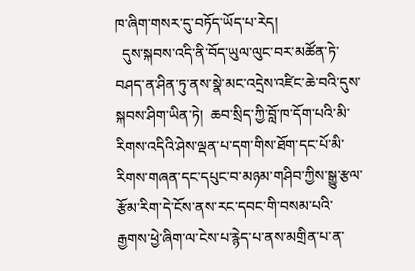ཁ་ཞིག་གསར་དུ་བཏོད་ཡོད་པ་རེད།
  དུས་སྐབས་འདི་ནི་བོད་ཡུལ་ལུང་བར་མཚོན་ཏེ་བཤད་ན་ཤིན་ཏུ་ནས་སྣེ་མང་འདྲེས་འཛིང་ཆེ་བའི་དུས་སྐབས་ཤིག་ཡིན་ཏེ།  ཆབ་སྲིད་ཀྱི་བློ་ཁ་དོག་པའི་མི་རིགས་འདིའི་ཤེས་ལྡན་པ་དག་གིས་ཐོག་དང་པོ་མི་རིགས་གཞན་དང་དཔུང་བ་མཉམ་གཤིབ་ཀྱིས་སྒྱུ་རྩལ་རྩོམ་རིག་དེ་ངོས་ནས་རང་དབང་གི་བསམ་པའི་རྒྱགས་ཕྱེ་ཞིག་ལ་ངེས་པ་རྙེད་པ་ནས་མགྲིན་པ་ན་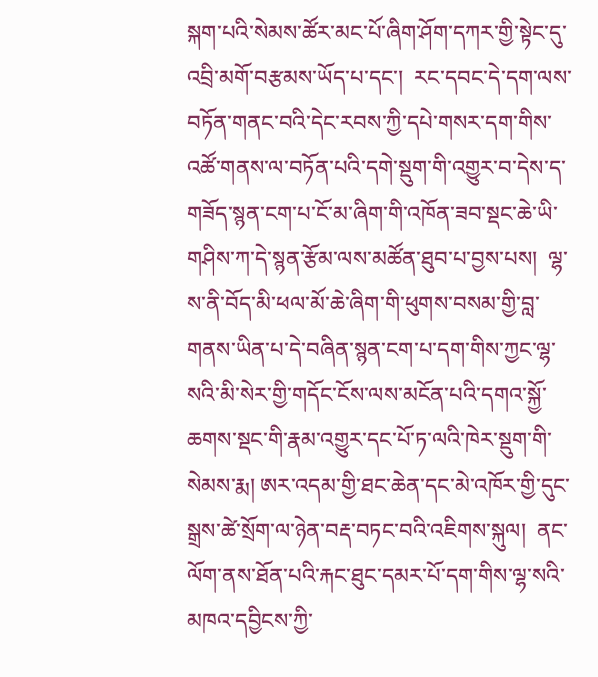སྐག་པའི་སེམས་ཚོར་མང་པོ་ཞིག་ཤོག་དཀར་གྱི་སྟེང་དུ་འབྲི་མགོ་བརྩམས་ཡོད་པ་དང་།  རང་དབང་དེ་དག་ལས་བཏོན་གནང་བའི་དེང་རབས་ཀྱི་དཔེ་གསར་དག་གིས་འཚོ་གནས་ལ་བཏོན་པའི་དགེ་སྡུག་གི་འགྱུར་བ་དེས་ད་གཟོད་སྙན་ངག་པ་ངོ་མ་ཞིག་གི་འཁོན་ཟབ་སྡང་ཆེ་ཡི་གཤིས་ཀ་དེ་སྙན་རྩོམ་ལས་མཚོན་ཐུབ་པ་བྱས་པས།  ལྷ་ས་ནི་བོད་མི་ཕལ་མོ་ཆེ་ཞིག་གི་ཕུགས་བསམ་གྱི་བླ་གནས་ཡིན་པ་དེ་བཞིན་སྙན་ངག་པ་དག་གིས་ཀྱང་ལྷ་སའི་མི་སེར་གྱི་གདོང་ངོས་ལས་མངོན་པའི་དགའ་སྐྱོ་ཆགས་སྡང་གི་རྣམ་འགྱུར་དང་པོ་ཏ་ལའི་ཁེར་སྡུག་གི་སེམས་རྨ། ཨར་འདམ་གྱི་ཐང་ཆེན་དང་མེ་འཁོར་གྱི་དུང་སྒྲས་ཚེ་སྲོག་ལ་ཉེན་བརྡ་བཏང་བའི་འཇིགས་སྐུལ།  ནང་ལོག་ནས་ཐོན་པའི་རྐང་ཐུང་དམར་པོ་དག་གིས་ལྷ་སའི་མཁའ་དབྱིངས་ཀྱི་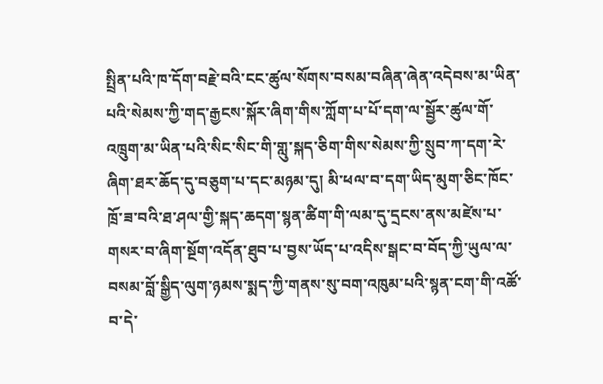སྤྲིན་པའི་ཁ་དོག་བརྗེ་བའི་ངང་ཚུལ་སོགས་བསམ་བཞིན་ཞེན་འདེབས་མ་ཡིན་པའི་སེམས་ཀྱི་གད་རྒྱངས་སྐོར་ཞིག་གིས་ཀློག་པ་པོ་དག་ལ་སྦྱོར་ཚུལ་གོ་འཁྲུག་མ་ཡིན་པའི་སིང་སིང་གི་གླུ་སྐད་ཅིག་གིས་སེམས་ཀྱི་སྲུབ་ཀ་དག་རེ་ཞིག་ཐར་ཆོད་དུ་བཅུག་པ་དང་མཉམ་དུ། མི་ཕལ་བ་དག་ཡིད་མུག་ཅིང་ཁོང་ཁྲོ་ཟ་བའི་ཐ་ཤལ་གྱི་སྐད་ཆདག་སྙན་ཚིག་གི་ལམ་དུ་དྲངས་ནས་མཛེས་པ་གསར་བ་ཞིག་སྔོག་འདོན་ཐུབ་པ་བྱས་ཡོད་པ་འདིས་སྒང་བ་བོད་ཀྱི་ཡུལ་ལ་བསམ་བློ་སྒྱིད་ལུག་ཉམས་སྨད་ཀྱི་གནས་སུ་བག་འཁུམ་པའི་སྙན་ངག་གི་འཚོ་བ་དེ་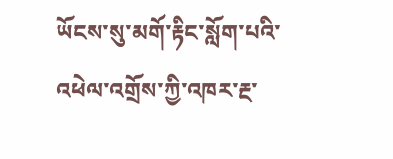ཡོངས་སུ་མགོ་རྟིང་སློག་པའི་འཕེལ་འགྲོས་ཀྱི་འཁར་རྔ་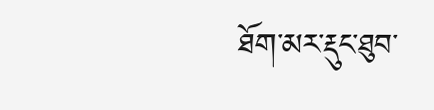ཐོག་མར་རྡུང་ཐུབ་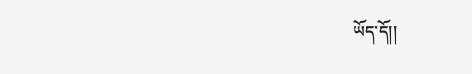ཡོད་དོ།།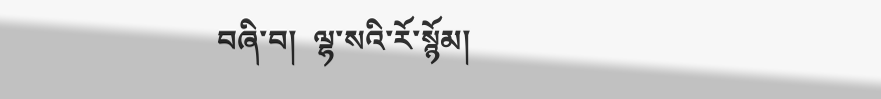བཞི་བ།  ལྷ་སའི་རོ་སྙོམ།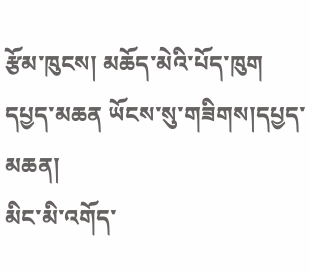རྩོམ་ཁུངས། མཆོད་མེའི་པོད་ཁུག
དཔྱད་མཆན ཡོངས་སུ་གཟིགས།དཔྱད་མཆན།
མིང་མི་འགོད་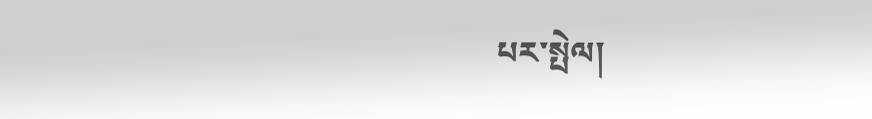པར་སྤེལ།